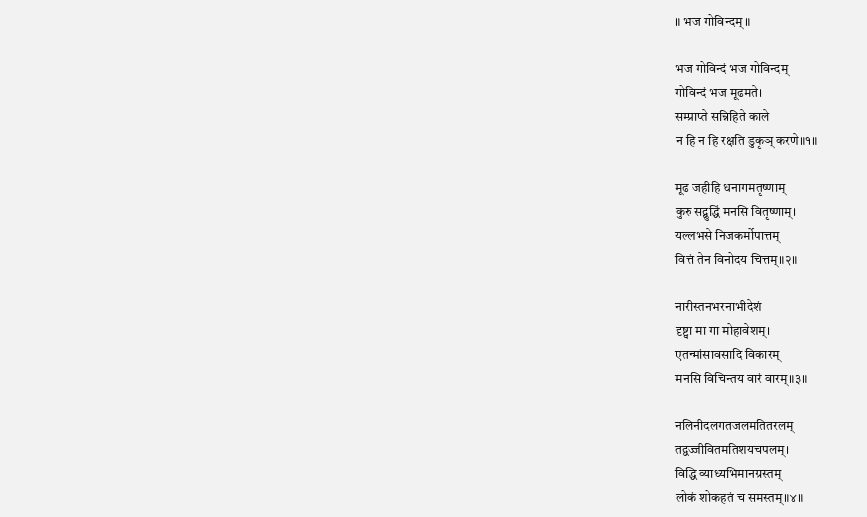॥ भज गोविन्दम् ॥

भज गोविन्दं भज गोविन्दम्
गोविन्दं भज मूढमते।
सम्प्राप्ते सन्निहिते काले
न हि न हि रक्षति डुकृञ् करणे॥१॥

मूढ जहीहि धनागमतृष्णाम्
कुरु सद्बुद्धिं मनसि वितृष्णाम्।
यल्लभसे निजकर्मोपात्तम्
वित्तं तेन विनोदय चित्तम्॥२॥

नारीस्तनभरनाभीदेशं
दृष्ट्वा मा गा मोहावेशम्।
एतन्मांसावसादि विकारम्
मनसि विचिन्तय वारं वारम्॥३॥

नलिनीदलगतजलमतितरलम्
तद्वज्जीवितमतिशयचपलम्।
विद्धि व्याध्यभिमानग्रस्तम्
लोकं शोकहतं च समस्तम्॥४॥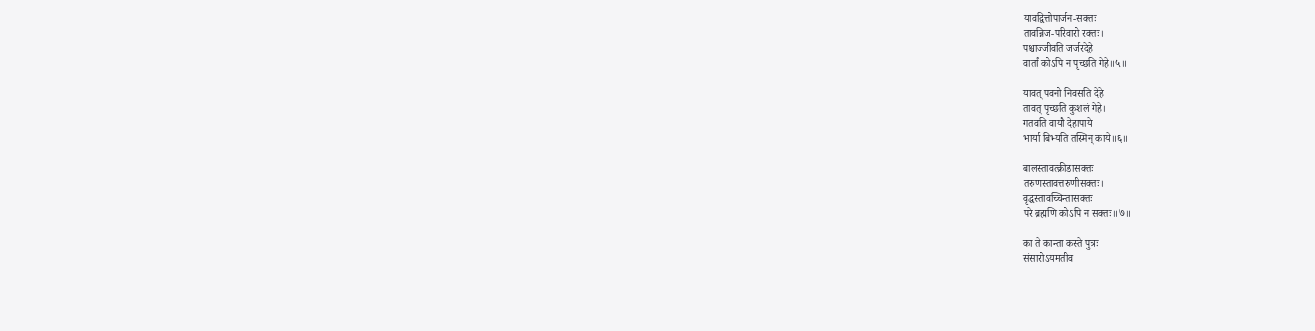यावद्वित्तोपार्जन-सक्तः
तावन्निज-परिवारो रक्तः।
पश्चाज्जीवति जर्जरदेहे
वार्तां कोऽपि न पृच्छति गेहे॥५॥

यावत् पवनो निवसति देहे
तावत् पृच्छति कुशलं गेहे।
गतवति वायौ देहापाये
भार्या बिभ्यति तस्मिन् काये॥६॥

बालस्तावत्क्रीडासक्तः
तरुणस्तावत्तरुणीसक्तः।
वृद्धस्तावच्चिन्तासक्तः
परे ब्रह्मणि कोऽपि न सक्तः॥७॥

का ते कान्ता कस्ते पुत्रः
संसारोऽयमतीव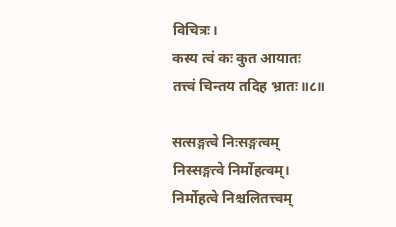विचित्रः।
कस्य त्वं कः कुत आयातः
तत्त्वं चिन्तय तदिह भ्रातः॥८॥

सत्सङ्गत्वे निःसङ्गत्वम्
निस्सङ्गत्वे निर्मोहत्वम्।
निर्मोहत्वे निश्चलितत्त्वम्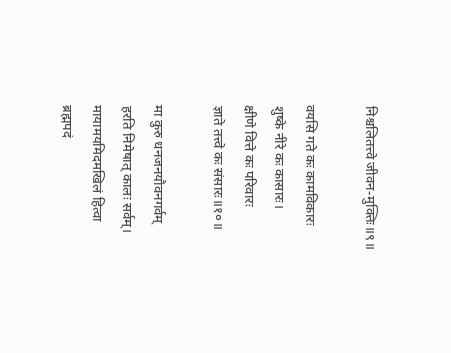निश्चलितत्त्वे जीवन-मुक्तिः॥९॥

वयसि गते कः कामविकारः
शुष्के नीरे कः कासारः।
क्षीणे वित्ते कः परिवारः
ज्ञाते तत्त्वे कः संसारः॥१०॥

मा कुरु धनजनयौवनगर्वम्
हरति निमेषात् कालः सर्वम्।
मायामयमिदमखिलं हित्वा
ब्रह्मपदं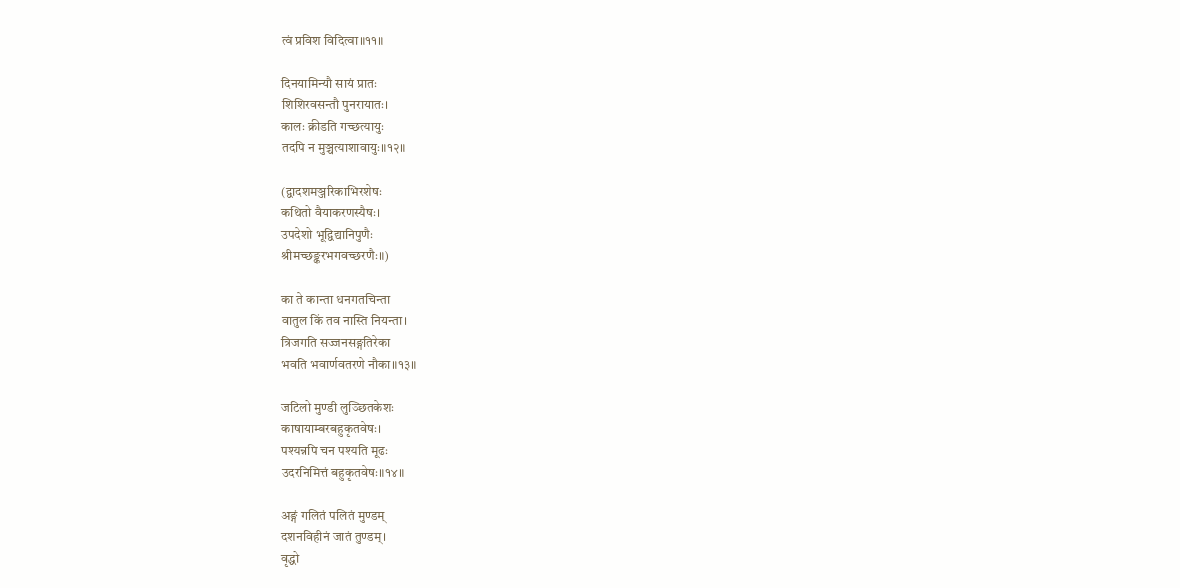त्वं प्रविश विदित्वा॥११॥

दिनयामिन्यौ सायं प्रातः
शिशिरवसन्तौ पुनरायातः।
कालः क्रीडति गच्छत्यायुः
तदपि न मुञ्चत्याशावायुः॥१२॥

(द्वादशमञ्जरिकाभिरशेषः
कथितो वैयाकरणस्यैषः।
उपदेशो भूद्विद्यानिपुणैः
श्रीमच्छङ्करभगवच्छरणैः॥)

का ते कान्ता धनगतचिन्ता
वातुल किं तव नास्ति नियन्ता।
त्रिजगति सज्जनसङ्गतिरेका
भवति भवार्णवतरणे नौका॥१३॥

जटिलो मुण्डी लुञ्छितकेशः
काषायाम्बरबहुकृतवेषः।
पश्यन्नपि चन पश्यति मूढः
उदरनिमित्तं बहुकृतवेषः॥१४॥

अङ्गं गलितं पलितं मुण्डम्
दशनविहीनं जातं तुण्डम्।
वृद्धो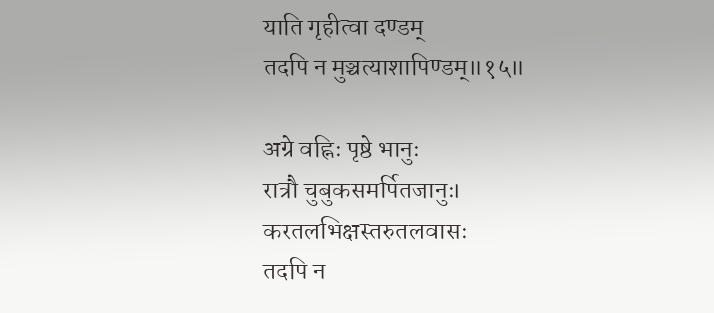याति गृहीत्वा दण्डम्
तदपि न मुञ्चत्याशापिण्डम्॥१५॥

अग्रे वह्निः पृष्ठे भानुः
रात्रौ चुबुकसमर्पितजानुः।
करतलभिक्षस्तरुतलवासः
तदपि न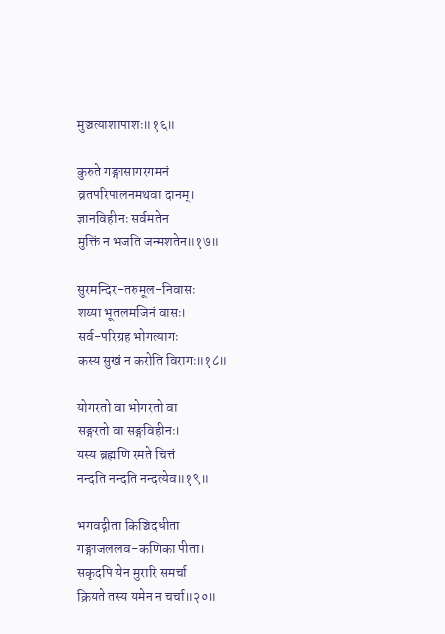मुञ्चत्याशापाशः॥१६॥

कुरुते गङ्गासागरगमनं
व्रतपरिपालनमथवा दानम्।
ज्ञानविहीनः सर्वमतेन
मुक्तिं न भजति जन्मशतेन॥१७॥

सुरमन्दिर-तरुमूल-निवासः
शय्या भूतलमजिनं वासः।
सर्व-परिग्रह भोगत्यागः
कस्य सुखं न करोति विरागः॥१८॥

योगरतो वा भोगरतो वा
सङ्गरतो वा सङ्गविहीनः।
यस्य ब्रह्मणि रमते चित्तं
नन्दति नन्दति नन्दत्येव॥१९॥

भगवद्गीता किञ्चिदधीता
गङ्गाजललव-कणिका पीता।
सकृदपि येन मुरारि समर्चा
क्रियते तस्य यमेन न चर्चा॥२०॥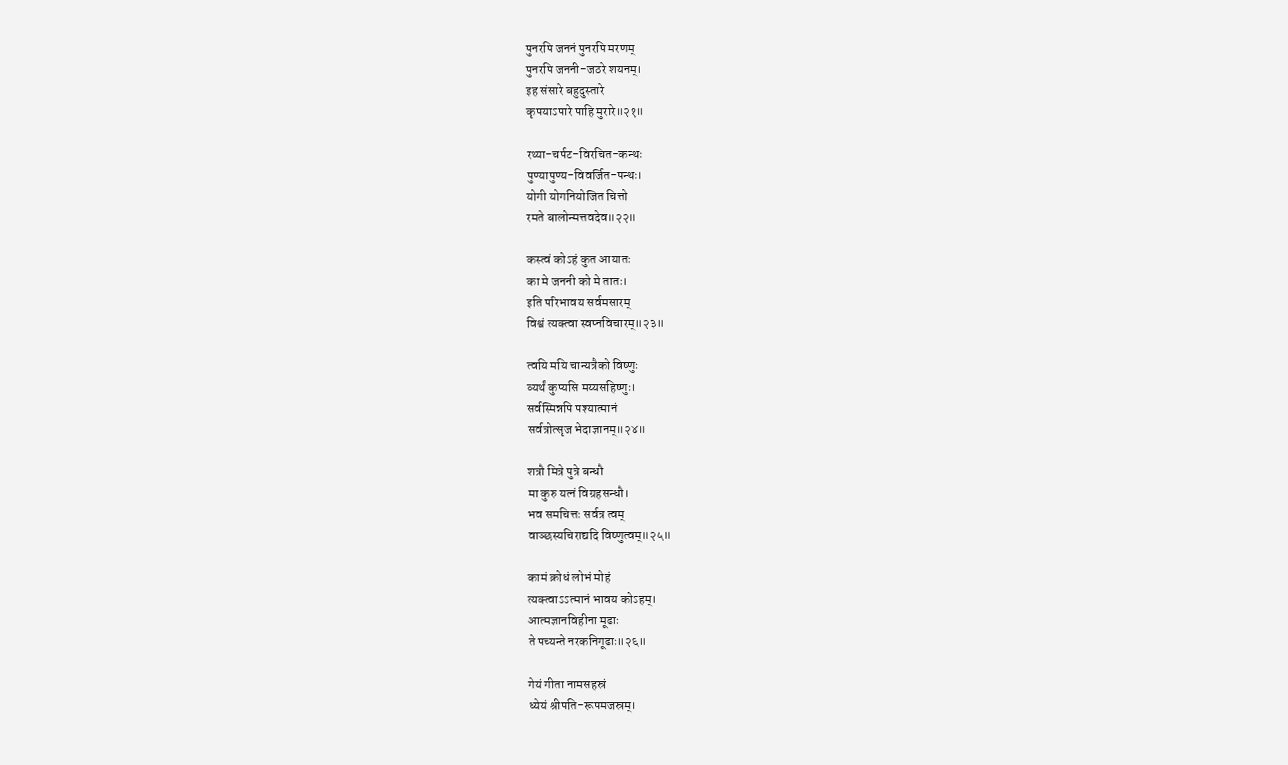पुनरपि जननं पुनरपि मरणम्
पुनरपि जननी-जठरे शयनम्।
इह संसारे बहुदुस्तारे
कृपयाऽपारे पाहि मुरारे॥२१॥

रथ्या-चर्पट-विरचित-कन्थः
पुण्यापुण्य-विवर्जित-पन्थः।
योगी योगनियोजित चित्तो
रमते बालोन्मत्तवदेव॥२२॥

कस्त्वं कोऽहं कुत आयातः
का मे जननी को मे तातः।
इति परिभावय सर्वमसारम्
विश्वं त्यक्त्वा स्वप्नविचारम्॥२३॥

त्वयि मयि चान्यत्रैको विष्णुः
व्यर्थं कुप्यसि मय्यसहिष्णुः।
सर्वस्मिन्नपि पश्यात्मानं
सर्वत्रोत्सृज भेदाज्ञानम्॥२४॥

शत्रौ मित्रे पुत्रे बन्धौ
मा कुरु यत्नं विग्रहसन्धौ।
भव समचित्तः सर्वत्र त्वम्
वाञ्छस्यचिराद्यदि विष्णुत्वम्॥२५॥

कामं क्रोधं लोभं मोहं
त्यक्त्वाऽऽत्मानं भावय कोऽहम्।
आत्मज्ञानविहीना मूढाः
ते पच्यन्ते नरकनिगूढाः॥२६॥

गेयं गीता नामसहस्रं
ध्येयं श्रीपति-रूपमजस्रम्।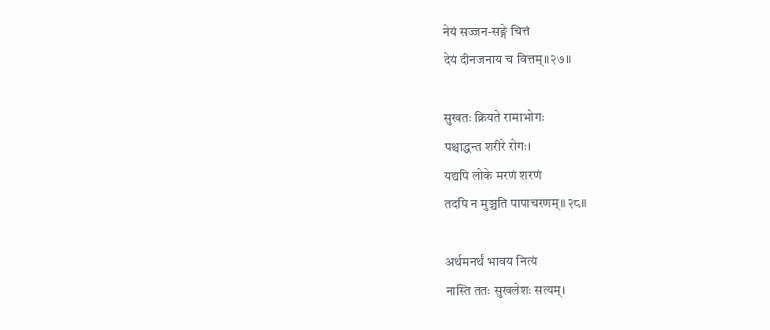नेयं सज्जन-सङ्गे चित्तं
देयं दीनजनाय च वित्तम्॥२७॥

सुखतः क्रियते रामाभोगः
पश्चाद्धन्त शरीरे रोगः।
यद्यपि लोके मरणं शरणं
तदपि न मुञ्चति पापाचरणम्॥२८॥

अर्थमनर्थं भावय नित्यं
नास्ति ततः सुखलेशः सत्यम्।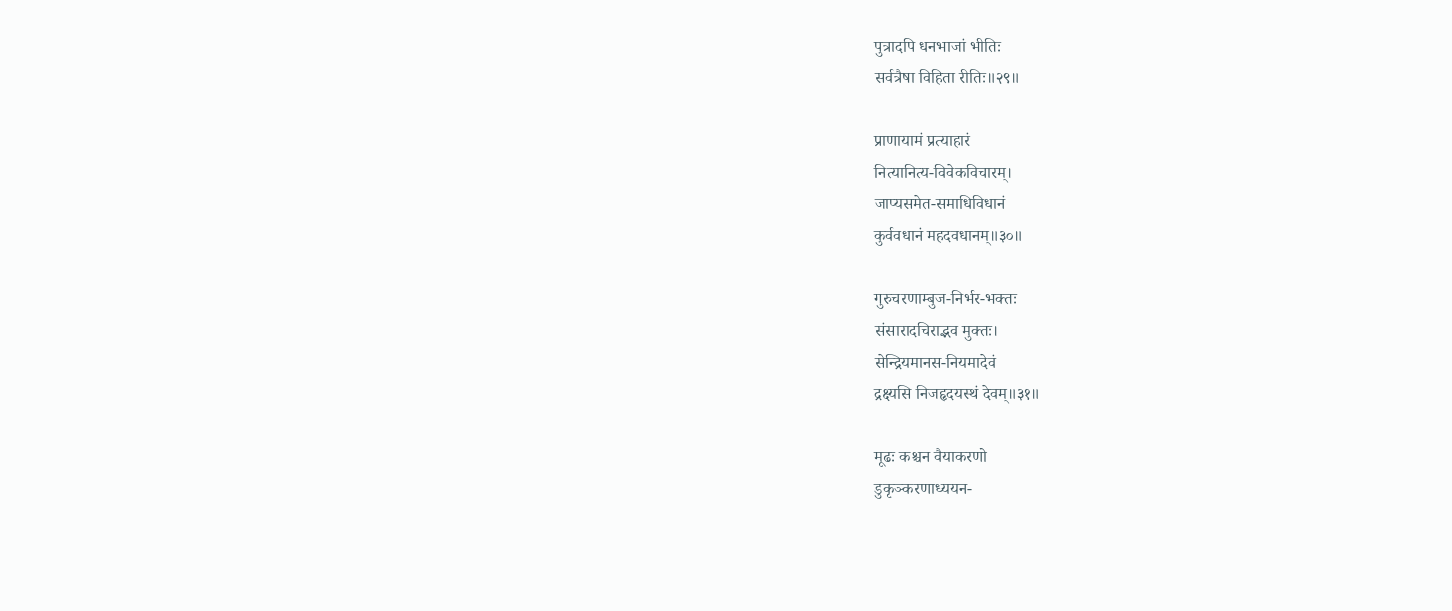पुत्रादपि धनभाजां भीतिः
सर्वत्रैषा विहिता रीतिः॥२९॥

प्राणायामं प्रत्याहारं
नित्यानित्य-विवेकविचारम्।
जाप्यसमेत-समाधिविधानं
कुर्ववधानं महदवधानम्॥३०॥

गुरुचरणाम्बुज-निर्भर-भक्तः
संसारादचिराद्भव मुक्तः।
सेन्द्रियमानस-नियमादेवं
द्रक्ष्यसि निजहृदयस्थं देवम्॥३१॥

मूढः कश्चन वैयाकरणो
डुकृञ्करणाध्ययन-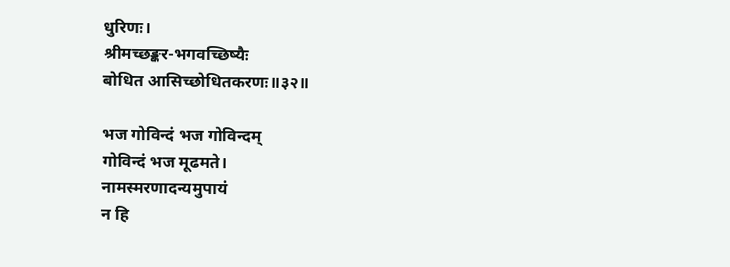धुरिणः।
श्रीमच्छङ्कर-भगवच्छिष्यैः
बोधित आसिच्छोधितकरणः॥३२॥

भज गोविन्दं भज गोविन्दम्
गोविन्दं भज मूढमते।
नामस्मरणादन्यमुपायं
न हि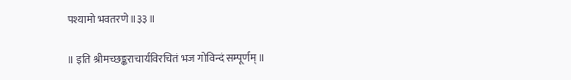पश्यामो भवतरणे॥३३॥

॥ इति श्रीमच्छङ्कराचार्यविरचितं भज गोविन्दं सम्पूर्णम्॥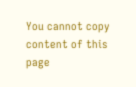You cannot copy content of this page